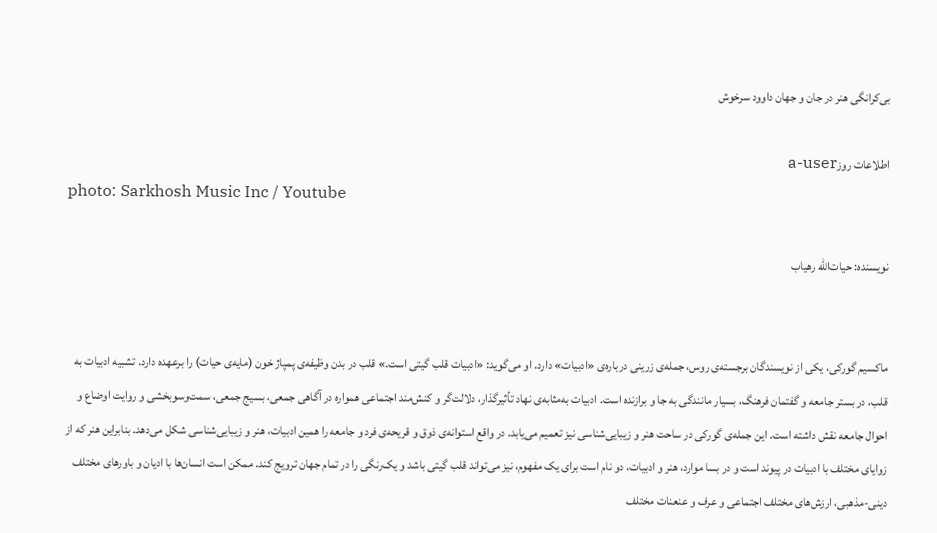بی‌کرانگی هنر در جان و جهان داوود سرخوش

اطلاعات روزa-user
photo: Sarkhosh Music Inc / Youtube

نویسنده: حیات‌الله رهیاب


ماکسیم گورکی، یکی از نویسندگان برجسته‌‌ی روس، جمله‌ی زرینی درباره‌ی «ادبیات» دارد. او می‌گوید: «ادبیات قلب گیتی است.» قلب در بدن وظیفه‌ی پمپاژ خون (مایه‌ی حیات) را برعهده دارد. تشبیه ادبیات به قلب، در بستر جامعه‌ و گفتمان فرهنگ، بسیار مانندگی به‌ جا و برازنده است. ادبیات به‌مثابه‌ی نهاد تأثیرگذار، دلالت‌گر و کنش‌مند اجتماعی همواره در آگاهی جمعی، بسیج جمعی، سمت‌و‌سوبخشی و روایت اوضاع و احوال جامعه نقش داشته است. این جمله‌‌ی گورکی در ساحت هنر و زیبایی‌شناسی نیز تعمیم می‌یابد. در واقع استوانه‌ی ذوق و قریحه‌ی فرد و جامعه را همین ادبیات، هنر و زیبایی‌شناسی شکل می‌دهد. بنابراین هنر که از زوایای مختلف با ادبیات در پیوند است و در بسا موارد، هنر و ادبیات، دو نام است برای یک مفهوم، نیز می‌تواند قلب گیتی باشد و یک‌رنگی را در تمام جهان ترویج کند. ممکن است انسان‌ها با ادیان و باورهای مختلف دینی-مذهبی، ارزش‌های مختلف اجتماعی و عرف و عنعنات مختلف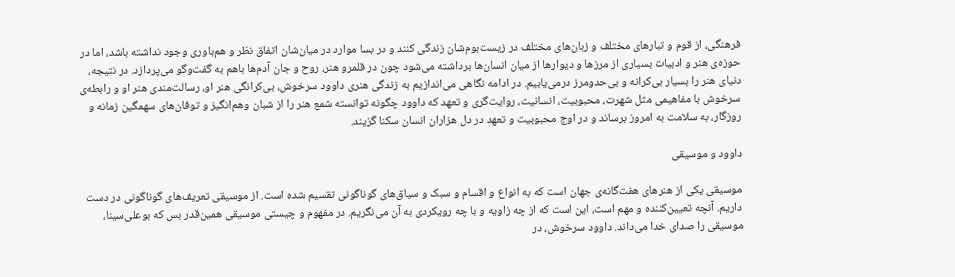فرهنگی، از قوم و تبارهای مختلف و زبان‌های مختلف در زیست‌بوم‌شان زندگی کنند و در بسا موارد در میان‌شان اتفاق نظر و هم‌باوری وجود نداشته باشد، اما در حوزه‌ی هنر و ادبیات بسیاری از مرزها و دیوارها از میان انسان‌ها برداشته می‌شود چون در قلمرو هنر، روح و جان آدم‌ها باهم به‌ گفت‌وگو می‌پردازد. در نتیجه، دنیای هنر را بسیار بی‌کرانه و بی‌حدومرز درمی‌یابیم. در ادامه نگاهی می‌اندازیم به زندگی هنری داوود سرخوش، بی‌کرانگی هنر او، رسالت‌مندی هنر او و رابطه‌ی سرخوش با مفاهیمی مثل شهرت، محبوبیت، انسانیت، روایت‌گری و تعهد که داوود چگونه توانسته شمع هنر را از شبان وهم‌انگیز و توفان‌های سهمگین زمانه و روزگار، به‌ سلامت به امروز برساند و در اوج محبوبیت و تعهد در دل هزاران انسان سکنا گزیند.

داوود و موسیقی

موسیقی یکی از هنرهای هفت‌گانه‌ی جهان است که به انواع و اقسام و سبک و سیاق‌های گوناگونی تقسیم شده است. از موسیقی تعریف‌های گوناگونی در دست داریم. آنچه تعیین‌کننده و مهم است، این است که از چه زاویه و با چه رویکردی به آن می‌نگریم. در مفهوم و چیستی موسیقی همین‌قدر بس که بوعلی‌سینا، موسیقی را صدای خدا می‌داند. داوود سرخوش، در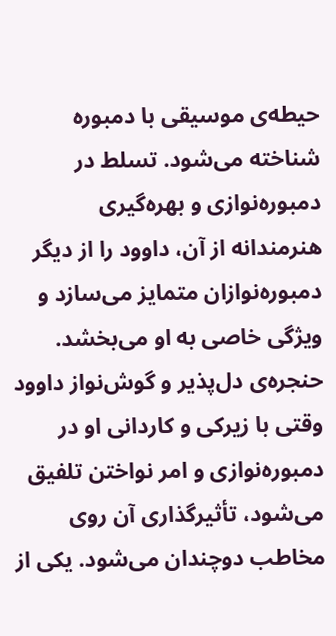حیطه‌ی موسیقی با دمبوره شناخته می‌شود. تسلط در دمبوره‌نوازی و بهره‌گیری هنرمندانه از آن، داوود را از دیگر دمبوره‌نوازان متمایز می‌سازد و ویژگی خاصی به او می‌بخشد. حنجره‌ی دل‌پذیر و گوش‌نواز داوود وقتی با زیرکی و کاردانی او در دمبوره‌نوازی و امر نواختن تلفیق می‌شود، تأثیرگذاری آن روی مخاطب دوچندان می‌شود. یکی از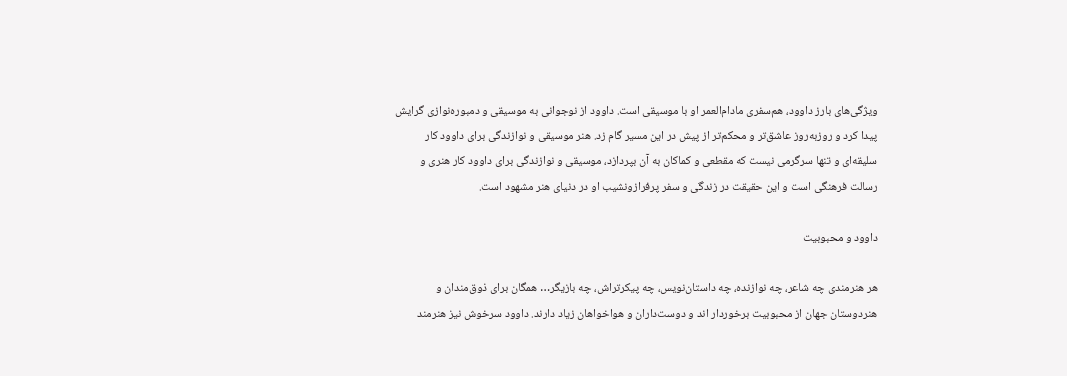ویژگی‌های بارز داوود، هم‌سفری مادام‌العمر او با موسیقی است. داوود از نوجوانی به موسیقی و دمبوره‌نوازی گرایش پیدا کرد و روزبه‌روز عاشق‌تر و محکم‌تر از پیش در این مسیر گام زد. هنر موسیقی و نوازندگی برای داوود کار سلیقه‌ای و تنها سرگرمی نیست که مقطعی و کماکان به آن بپردازد، موسیقی و نوازندگی برای داوود کار هنری و رسالت فرهنگی است و این حقیقت در زندگی و سفر پرفرازونشیب او در دنیای هنر مشهود است.

داوود و محبوبیت

هر هنرمندی چه شاعر، چه نوازنده، چه داستان‌نویس، چه پیکرتراش، چه بازیگر… همگان برای ذوق‌مندان و هنردوستان جهان از محبوبیت برخوردار اند و دوست‌داران و هواخواهان زیاد دارند. داوود سرخوش نیز هنرمند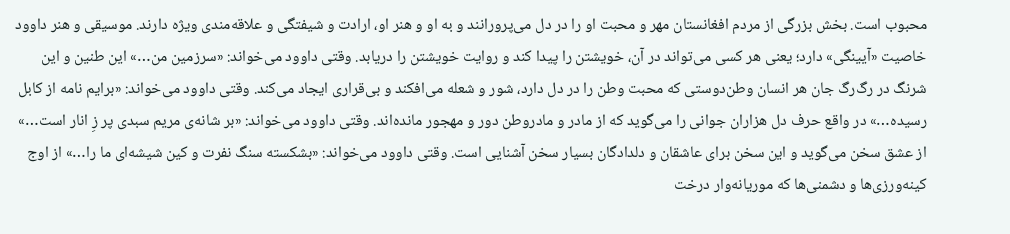محبوب است. بخش بزرگی از مردم افغانستان مهر و محبت او را در دل می‌پرورانند و به او و هنر او، ارادت و شیفتگی و علاقه‌مندی ویژه دارند. موسیقی و هنر داوود خاصیت «آیینگی» دارد؛ یعنی هر کسی می‌تواند در آن، خویشتن را پیدا کند و روایت خویشتن را دریابد. وقتی داوود می‌خواند: «سرزمین من…» این طنین و این شرنگ در رگ‌رگ جان هر انسان وطن‌دوستی که محبت وطن را در دل دارد، شور و شعله می‌افکند و بی‌قراری ایجاد می‌کند. وقتی داوود می‌خواند: «برایم نامه از کابل رسیده…» در واقع حرف دل هزاران جوانی را می‌گوید که از مادر و مادروطن دور و مهجور مانده‌اند. وقتی داوود می‌خواند: «بر شانه‌ی مریم سبدی پر زِ انار است…» از عشق سخن می‌گوید و این سخن برای عاشقان و دلدادگان بسیار سخن آشنایی است. وقتی داوود می‌خواند: «بشکسته سنگ نفرت و کین شیشه‌ای ما را…» از اوج کینه‌ورزی‌ها و دشمنی‌ها که موریانه‌وار درخت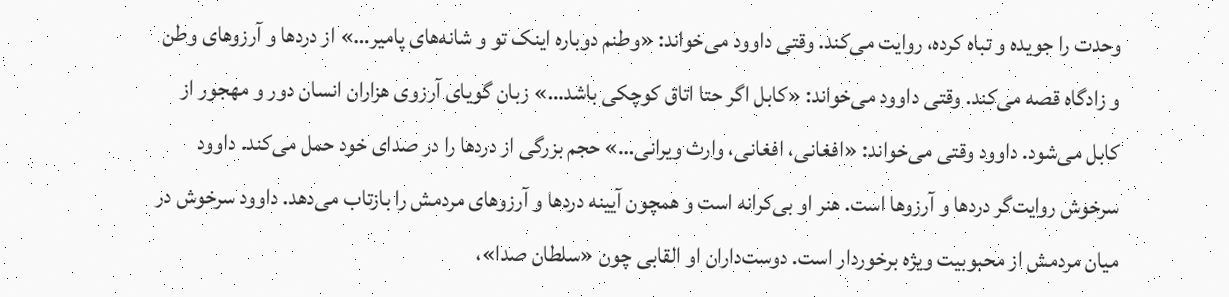وحدت را جویده و تباه کرده، روایت می‌کند. وقتی داوود می‌خواند: «وطنم دوباره اینک تو و شانه‌های پامیر…» از دردها و آرزوهای وطن و زادگاه قصه می‌کند. وقتی داوود می‌خواند: «کابل اگر حتا اتاق کوچکی باشد…» زبان گویای آرزوی هزاران انسان دور و مهجور از کابل می‌شود. داوود وقتی می‌خواند: «افغانی، افغانی، وارث ویرانی…» حجم بزرگی از دردها را در صدای خود حمل می‌کند. داوود سرخوش روایت‌گر دردها و آرزوها است. هنر او بی‌کرانه است و همچون آیینه دردها و آرزوهای مردمش را بازتاب می‌دهد. داوود سرخوش در میان مردمش از محبوبیت ویژه برخوردار است. دوست‌داران او القابی چون «سلطان صدا»،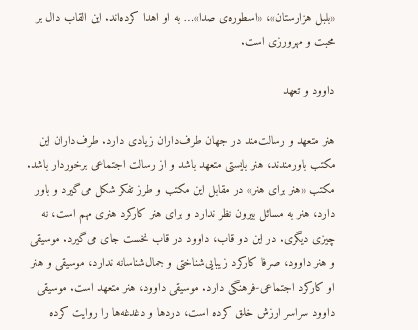«بلبل هزارستان»، «اسطوره‌ی صدا»… به او اهدا کرده‌اند. این القاب دال بر محبت و مهرورزی است.

داوود و تعهد

هنر متعهد و رسالت‌مند در جهان طرف‌داران زیادی دارد. طرف‌داران این مکتب باورمندند، هنر بایستی متعهد باشد و از رسالت اجتماعی برخوردار باشد. مکتب «هنر برای هنر» در مقابل این مکتب و طرز تفکر شکل می‌گیرد و باور دارد، هنر به مسائل بیرون نظر ندارد و برای هنر کارکرد هنری مهم است، نه چیزی دیگری. در این دو قاب، داوود در قاب نخست جای می‌گیرد. موسیقی و هنر داوود، صرفا کارکرد زیبایی‌شناختی و جمال‌شناسانه ندارد، موسیقی و هنر او کارکرد اجتماعی‌-فرهنگی دارد. موسیقی داوود، هنر متعهد است. موسیقی داوود سراسر ارزش خلق کرده است، دردها و دغدغه‌ها را روایت کرده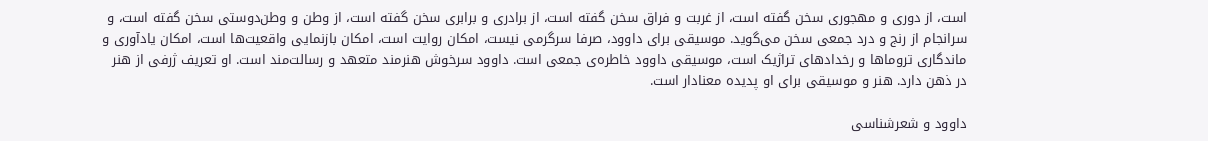است، از دوری و مهجوری سخن گفته است، از غربت و فراق سخن گفته است، از برادری و برابری سخن گفته است، از وطن و وطن‌دوستی سخن گفته است، و سرانجام از رنج و درد جمعی سخن می‌گوید. موسیقی برای داوود، صرفا سرگرمی نیست، امکان روایت است، امکان بازنمایی واقعیت‌ها است، امکان یادآوری و ماندگاری تروماها و رخدادهای تراژیک است، موسیقی داوود خاطره‌ی جمعی‌ است. داوود سرخوش هنرمند متعهد و رسالت‌مند است. او تعریف ژرفی از هنر در ذهن دارد. هنر و موسیقی برای او پدیده معنادار است.

داوود و شعرشناسی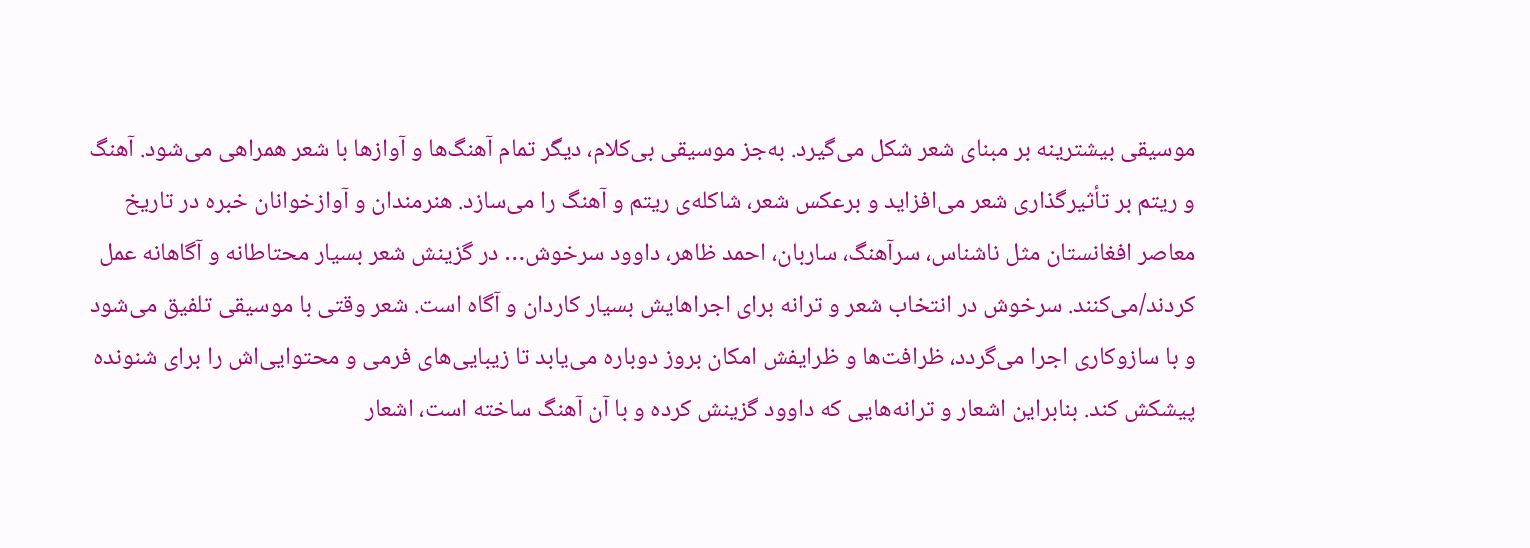موسیقی بیشترینه بر مبنای شعر شکل می‌گیرد. به‌جز موسیقی بی‌کلام، دیگر تمام آهنگ‌ها و آوازها با شعر همراهی می‌شود. آهنگ و ریتم بر تأثیرگذاری شعر می‌افزاید و برعکس شعر، شاکله‌ی ریتم و آهنگ را می‌سازد. هنرمندان و آوازخوانان خبره در تاریخ معاصر افغانستان مثل ناشناس، سرآهنگ، ساربان، احمد ظاهر، داوود سرخوش… در گزینش شعر بسیار محتاطانه و آگاهانه عمل کردند/می‌کنند. سرخوش در انتخاب شعر و ترانه برای اجراهایش بسیار کاردان و آگاه است. شعر وقتی با موسیقی تلفیق می‌شود و با سازوکاری اجرا می‌گردد، ظرافت‌ها و ظرایفش امکان بروز دوباره می‌یابد تا زیبایی‌های فرمی و محتوایی‌اش را برای شنونده پیشکش کند. بنابراین اشعار و ترانه‌هایی که داوود گزینش کرده و با آن آهنگ ساخته است، اشعار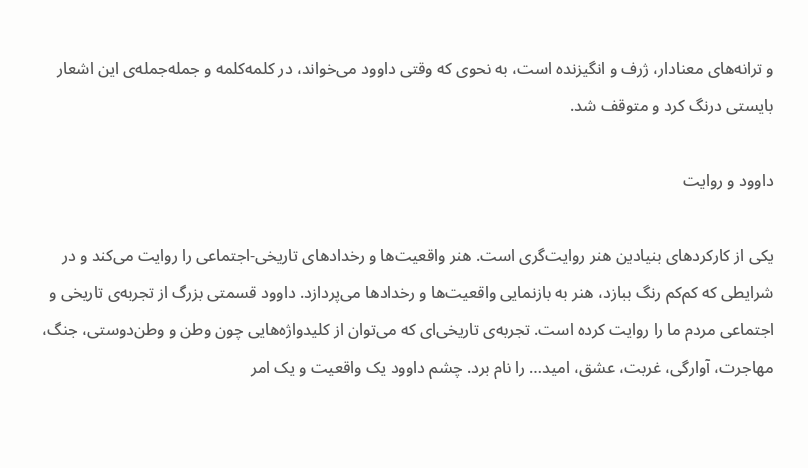و ترانه‌های معنادار، ژرف و انگیزنده است، به‌ نحوی که وقتی داوود می‌خواند، در کلمه‌کلمه و جمله‌جمله‌ی این اشعار بایستی درنگ کرد و متوقف شد.

داوود و روایت

یکی از کارکردهای بنیادین هنر روایت‌گری است. هنر واقعیت‌ها و رخدادهای تاریخی‌-اجتماعی را روایت می‌کند و در شرایطی که کم‌کم رنگ ببازد، هنر به بازنمایی واقعیت‌ها و رخدادها می‌پردازد. داوود قسمتی بزرگ از تجربه‌ی تاریخی و اجتماعی مردم ما را روایت کرده است. تجربه‌ی تاریخی‌ای که می‌توان از کلیدواژه‌هایی چون وطن و وطن‌دوستی، جنگ، مهاجرت، آوارگی، غربت، عشق، امید… را نام برد. چشم داوود یک واقعیت و یک امر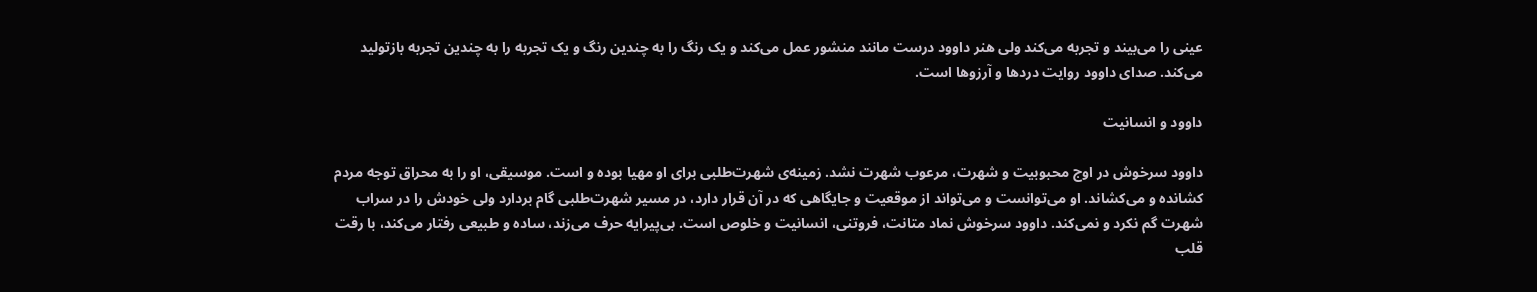عینی را می‌بیند و تجربه می‌کند ولی هنر داوود درست مانند منشور عمل می‌کند و یک رنگ را به چندین رنگ و یک تجربه را به چندین تجربه بازتولید می‌کند. صدای داوود روایت دردها و آرزوها است.

داوود و انسانیت

داوود سرخوش در اوج محبوبیت و شهرت، مرعوب شهرت نشد. زمینه‌ی شهرت‌طلبی برای او مهیا بوده و است. موسیقی، او را به محراق توجه مردم کشانده و می‌کشاند. او می‌توانست و می‌تواند از موقعیت و جایگاهی که در آن قرار دارد، در مسیر شهرت‌طلبی گام بردارد ولی خودش را در سراب شهرت گم نکرد و نمی‌کند. داوود سرخوش نماد متانت، فروتنی، انسانیت و خلوص است. بی‌پیرایه حرف می‌زند، ساده و طبیعی رفتار می‌کند، با رقت قلب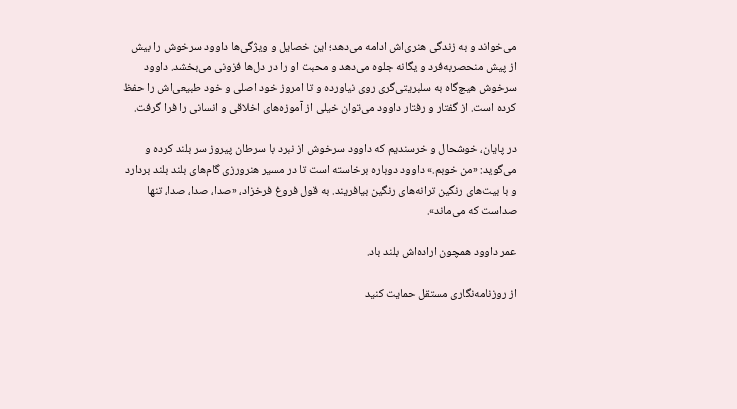می‌خواند و به زندگی هنری‌اش ادامه می‌دهد؛ این خصایل و ویژگی‌ها داوود سرخوش را بیش از پیش منحصربه‌فرد و یگانه جلوه می‌دهد و محبت او را در دل‌ها فزونی می‌بخشد. داوود سرخوش هیچ‌گاه به سلبریتی‌گری روی نیاورده و تا امروز خود اصلی و خود طبیعی‌اش را حفظ کرده است. از گفتار و رفتار داوود می‌توان خیلی از آموزه‌های اخلاقی و انسانی را فرا گرفت.

در پایان، خوشحال و خرسندیم که داوود سرخوش از نبرد با سرطان پیروز سر بلند کرده و می‌گوید: «من خوبم.» داوود دوباره برخاسته است تا در مسیر هنرورزی گام‌های بلند بلند بردارد و با بیت‌های رنگین ترانه‌های رنگین بیافریند. به‌ قول فروغ فرخزاد، «صدا، صدا، صدا، تنها صداست که می‌ماند».

عمر داوود همچون اراده‌اش بلند باد.

از روزنامه‌نگاری مستقل حمایت کنید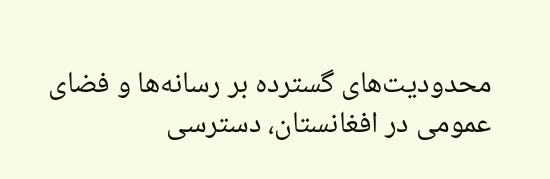محدودیت‌های گسترده بر رسانه‌ها و فضای عمومی در افغانستان، دسترسی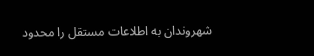شهروندان به اطلاعات مستقل را محدود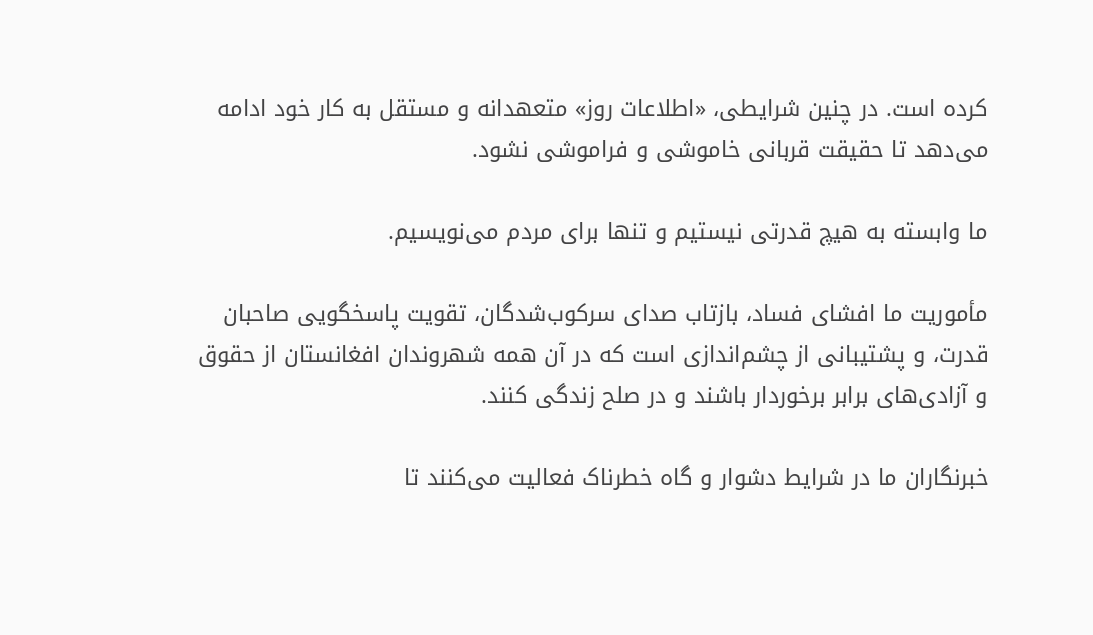کرده است. در چنین شرایطی، «اطلاعات روز» متعهدانه و مستقل به کار خود ادامه می‌دهد تا حقیقت قربانی خاموشی و فراموشی نشود.

ما وابسته به هیچ قدرتی نیستیم و تنها برای مردم می‌نویسیم.

مأموریت ما افشای فساد، بازتاب صدای سرکوب‌شدگان، تقویت پاسخگویی صاحبان قدرت، و پشتیبانی از چشم‌اندازی است که در آن همه شهروندان افغانستان از حقوق و آزادی‌های برابر برخوردار باشند و در صلح زندگی کنند.

خبرنگاران ما در شرایط دشوار و گاه خطرناک فعالیت می‌کنند تا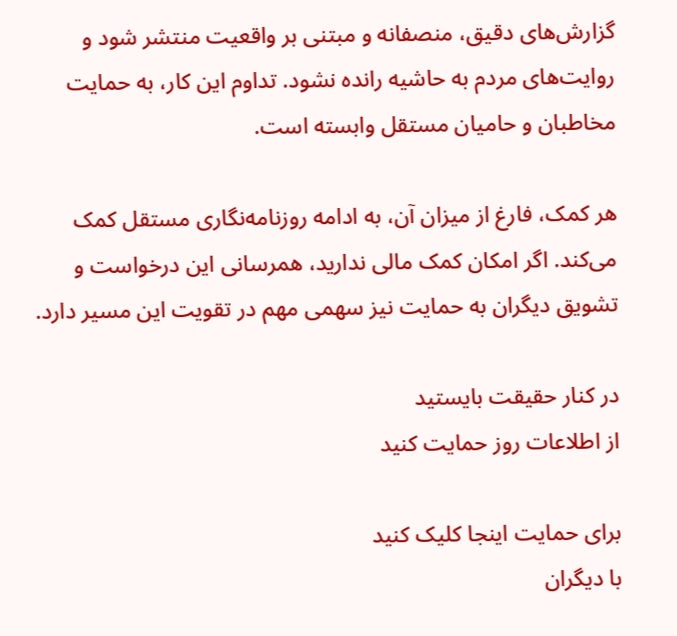گزارش‌های دقیق، منصفانه و مبتنی بر واقعیت منتشر شود و روایت‌های مردم به حاشیه رانده نشود. تداوم این کار، به حمایت مخاطبان و حامیان مستقل وابسته است.

هر کمک، فارغ از میزان آن، به ادامه روزنامه‌نگاری مستقل کمک می‌کند. اگر امکان کمک مالی ندارید، همرسانی این درخواست و تشویق دیگران به حمایت نیز سهمی مهم در تقویت این مسیر دارد.

در کنار حقیقت بایستید
از اطلاعات روز حمایت کنید

برای حمایت اینجا کلیک کنید
با دیگران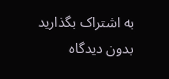به‌‌ اشتراک بگذارید
بدون دیدگاه